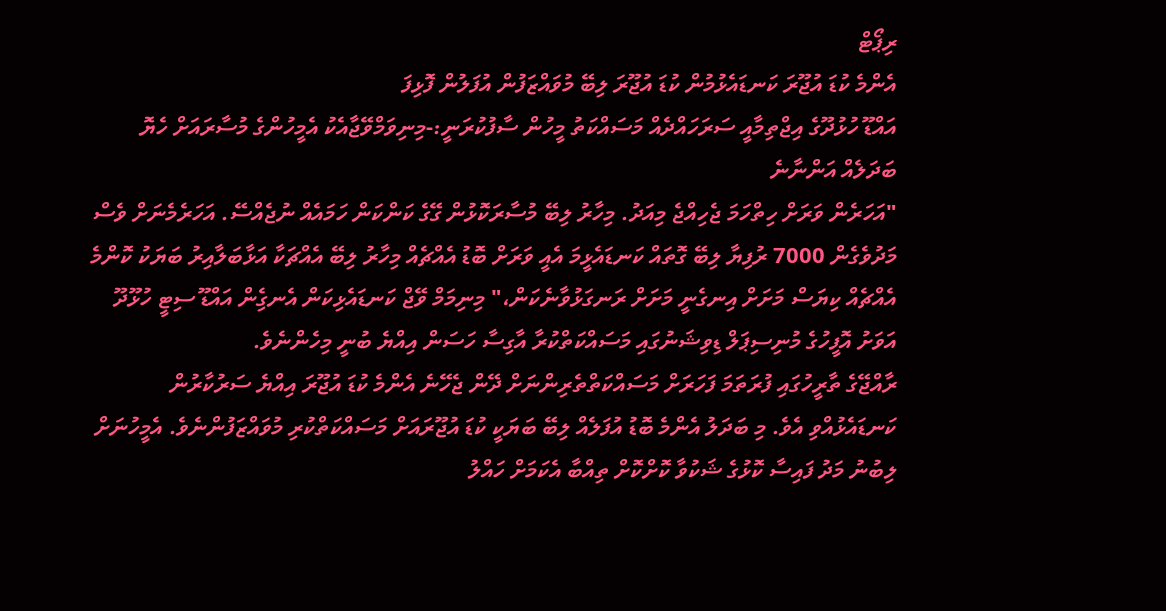ރިޕޯޓް
އެންމެ ކުޑަ އުޖޫރަ ކަނޑައެޅުމުން ކުޑަ އުޖޫރަ ލިބޭ މުވައްޒަފުން އުފަލުން ފޮޅިފަ
އައްޑޫ ހުޅުދޫގެ އިޖްތިމާއީ ސަރަހައްދެއް މަސައްކަތު މީހުން ސާފުކުރަނީ:-މިނިވަމްވޭޖާއެކު އެމީހުންގެ މުސާރައަށް ހެޔޮ ބަދަލެއް އަންނާނެ
"އަހަރެން ވަރަށް ހިތްހަމަ ޖެހިއްޖެ މިއަދު. މިހާރު ލިބޭ މުސާރަކޮޅުން ގޭގެ ކަންކަން ހަމައެއް ނުޖެއްސޭ. އަހަރެމެނަށް ވެސް މަދުވެގެން 7000 ރުފިޔާ ލިބޭ ގޮތައް ކަނޑައެޅީމަ އެއީ ވަރަށް ބޮޑު އެއްޗެއް މިހާރު ލިބޭ އެއްޗަކާ އަޅާބަލާއިރު ބަޔަކު ކޮންމެ އެއްޗެއް ކިޔަސް މަށަށް އިނގެނީ މަށަށް ރަނގަޅުވާނެކަން،" މިނިމަމް ވޭޖް ކަނޑައެޅިކަން އެނގިެން އައްޑޫ ސިޓީ ހުޅޫދޫ އަވަށު އޮފީހުގެ މުނިސިޕަލް ޑިވިޝަނުގައި މަސައްކަތްކުރާ އާގިސާ ހަސަން އިއްޔެ ބުނީ މިހެންނެވެ.
ރާއްޖޭގެ ތާރީހުގައި ފުރަތަމަ ފަހަރަށް މަސައްކަތްތެރިންނަށް ދޭން ޖެހޭނެ އެންމެ ކުޑަ އުޖޫރަ އިއްޔެ ސަރުކާރުން ކަނޑައެޅުއްވި އެވެ. މި ބަދަލު އެންމެ ބޮޑު އުފަލެއް ލިބޭ ބަޔަކީ ކުޑަ އުޖޫރައަށް މަސައްކަތްކުރި މުވައްޒަފުންނެވެ. އެމީހުނަށް ލިބުނު މަދު ފައިސާ ކޮޅުގެ ޝަކުވާ ކޮށްކޮށް ތިއްބާ އެކަމަށް ހައްލު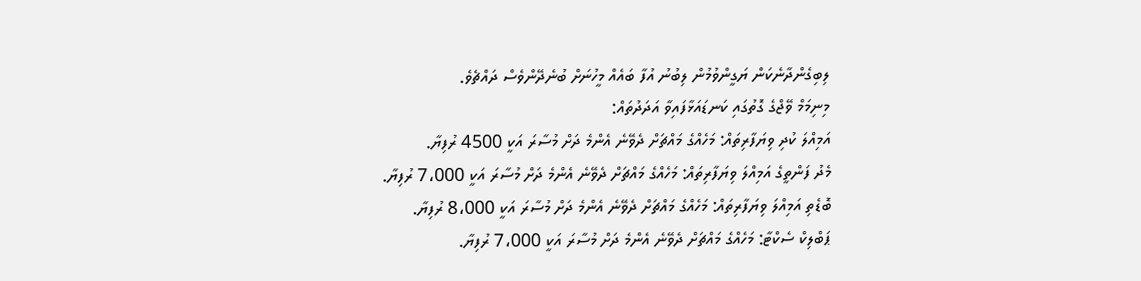ލިބިގެންދާނެކަން ޔަގީންވުމުން ލިބުނު އުފާ ބައެއް މީހުނަށް ބުނެދޭންވެސް ދައްޗެވެ.
މިނިމަމް ވޭޖްގެ ގޮތުގައި ކަނޑައަޅާފައިވާ އަދަދުތައް:
އަމިއްލަ ކުދި ވިޔަފާރިތައް: މަހެއްގެ މައްޗަށް ދެވޭނެ އެންމެ ދަށް މުސާރަ އަކީ 4500 ރުފިޔާ.
މެދު ފަންތީގެ އަމިއްލަ ވިޔަފާރިތައް: މަހެއްގެ މައްޗަށް ދެވޭނެ އެންމެ ދަށް މުސާރަ އަކީ 7،000 ރުފިޔާ.
ބޮޑެތި އަމިއްލަ ވިޔަފާރިތައް: މަހެއްގެ މައްޗަށް ދެވޭނެ އެންމެ ދަށް މުސާރަ އަކީ 8،000 ރުފިޔާ.
ޕަބްލިކް ސެކްޓާ: މަހެއްގެ މައްޗަށް ދެވޭނެ އެންމެ ދަށް މުސާރަ އަކީ 7،000 ރުފިޔާ.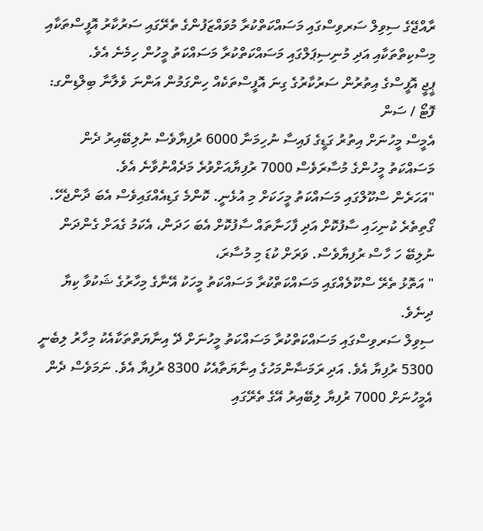ރާއްޖޭގެ ސިވިލް ސަރވިސްގައި މަސައްކަތްކުރާ މުވައްޒަފުންގެ ތެރޭގައި ސަރުކާރު އޮފީސްތަކާއި މިސްކިތްތަކާއި އަދި މުނިސިޕަލްގައި މަސައްކަތްކުރާ މަސައްކަތު މީހުން ހިމެނެ އެވެ.
ޕީޖީ އޮފީސްގެ އިތުރުން ސަރުކާރުގެ ގިނަ އޮފީސްތަކެއް ހިންގަމުން އަންނަ ވެލާނާ ބިލްޑިންގ: ފޮޓޯ / ސަން
އެމީސް މީހުނަށް އިތުރު ގަޑީގެ ފައިސާ ނުހިމަނާ 6000 ރުފިޔާވެސް ނުލިބޭއިރު ދެން މަސައްކަތު މީހުންގެ މުސާރަވެސް 7000 ރުފިޔާއަށްވުރެ މަދެއްނުވާނެ އެވެ.
"އަހަރެން ސްކޫލްގައި މަސައްކަތު މީހަކަށް މި އުޅެނީ. ކޮންމެ ގަޑިއެއްގައިވެސް އެބަ ދާންޖެހޭ. ގޯތިތެރެ ކުނިހައި ސާފުކޮށް އަދި ފާހަނާތައް ސާފުކޮށް އެބަ ހަދަން، އެކަމު ގެއަށް ގެންދަން ނުލިބޭ ހަ ހާސް ރުފިޔާވެސް. ވަރަށް ކުޑަ މި މުސާރަ،
" އަތޮޅު ތެރޭ ސްކޫލެއްގައި މަސައްކަތްކުރާ މަސައްކަތު މީހަކު އޭނާގެ މިހާރުގެ ޝަކުވާ ކިޔާ ދިނެވެ.
ސިވިލް ސަރވިސްގައި މަސައްކަތްކުރާ މަސައްކަތު މީހުނަށް ދޭ އިނާޔަތްތަކާއެކު މިހާރު ލިބެނީ 5300 ރުފިޔާ އެވެ. އަދި ރަމަޟާންމަހުގެ އިނާޔަތާއެކު 8300 ރުފިޔާ އެވެ. ނަމަވެސް ދެން އެމީހުނަށް 7000 ރުފިޔާ ލިބޭއިރު އޭގެ ތެރޭގައި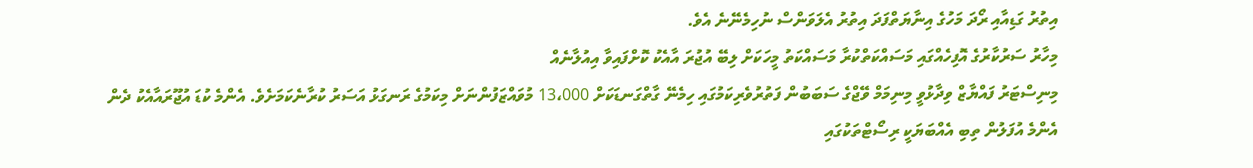އިތުރު ގަޑިއާއި ރޯދަ މަހުގެ އިނާޔަތްފަދަ އިތުރު އެލަވަންސް ނުހިމެނޭނެ އެވެ.
މިހާރު ސަރުކާރުގެ އޮފިހެއްގައި މަސައްކަތްކުރާ މަސައްކަތު މީހަކަށް ލިބޭ އުޖުރަ އާއެކު ކޮށްފައިވާ އިއުލާނެއް
މިނިސްޓަރު ފައްޔާޒް ވިދާޅުވީ މިނިމަމް ވޭޖްގެ ސަބަބުން ފަތުރުވެރިކަމުގައި ހިމެނޭ ގާތްގަނޑަކަށް 13،000 މުވައްޒަފުންނަށް މިކަމުގެ ރަނގަޅު އަސަރު ކުރާނެކަމަށެވެ. އެންމެ ކުޑަ އުޖޫރައާއެކު ދެން އެންމެ އުފަލުން ތިބި އެއްބަޔަކީ ރިސޯޓްތަކުގައި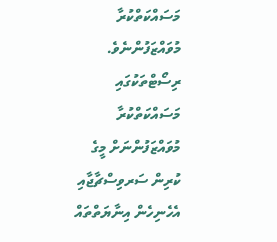މަސައްކަތްކުރާ މުވައްޒަފުންނެވެ. ރިސޯޓްތަކުގައި މަސައްކަތްކުރާ މުވައްޒަފުންނަށް މީގެ ކުރިން ސަރވިސްޗާޖާއި އެހެނިހެން އިނާޔަތްތައް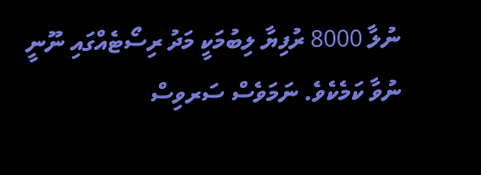ނުލާ 8000 ރުފިޔާ ލިބުމަކީ މަދު ރިސޯޓެއްގައި ނޫނީ ނުވާ ކަމެކެވެ. ނަމަވެސް ސަރވިސް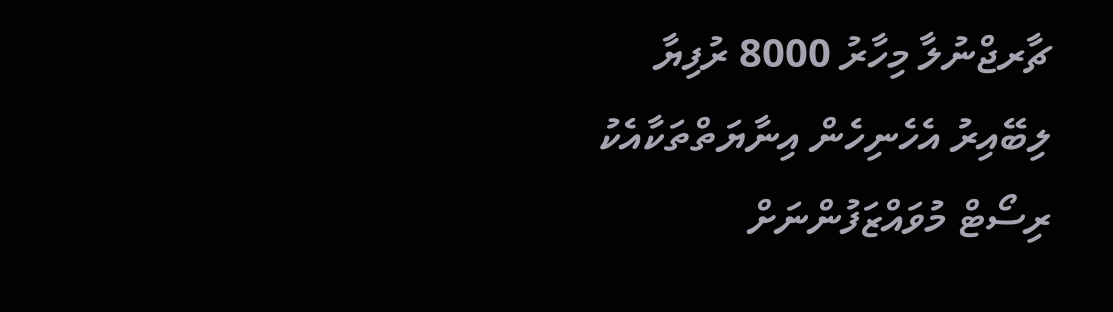ޗާރޖްނުލާ މިހާރު 8000 ރުފިޔާ ލިބޭއިރު އެހެނިހެން އިނާޔަތްތަކާއެކު ރިސޯޓް މުވައްޒަފުންނަށް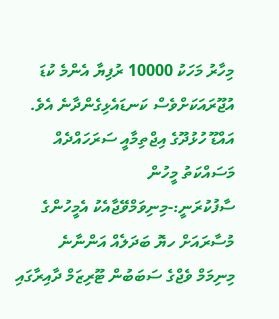މިހާރު މަހަކު 10000 ރުފިޔާ އެންމެ ކުޑަ އުޖޫރައަކަށްވެސް ކަނޑައެޅިގެންދާނެ އެވެ.
އައްޑޫ ހުޅުދޫގެ އިޖްތިމާއީ ސަރަހައްދެއް މަސައްކަތު މީހުން ސާފުކުރަނީ:-މިނިވަމްވޭޖާއެކު އެމީހުންގެ މުސާރައަށް ހޔޮ ބަދަލެއް އަންނާނެ
މިނިމަމް ވެޖްގެ ސަބަބުން ޓޫރިޒަމް ދާއިރާގައި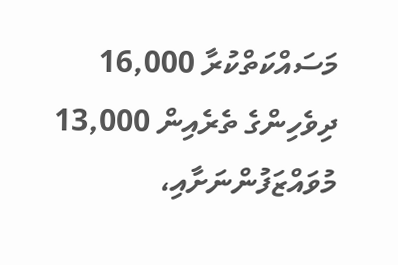މަސައްކަތްކުރާ 16,000 ދިވެހިންގެ ތެރެއިން 13,000 މުވައްޒަފުންނަށާއި،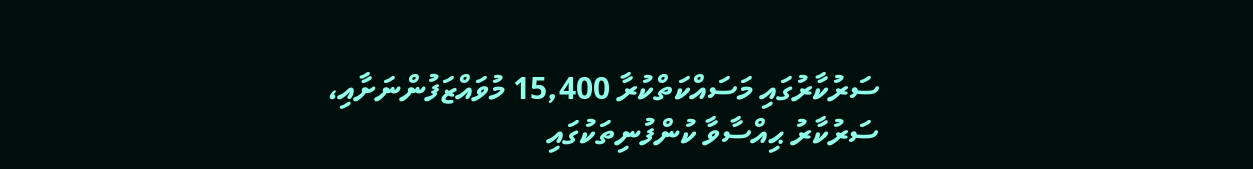ސަރުކާރުގައި މަސައްކަތްކުރާ 15,400 މުވައްޒަފުންނަށާއި، ސަރުކާރު ޙިއްސާވާ ކުންފުނިތަކުގައި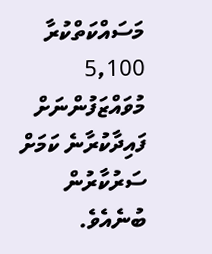މަސައްކަތްކުރާ 5,100 މުވައްޒަފުންނަށް ފައިދާކުރާނެ ކަމަށް ސަރުކާރުން ބުނެއެވެ.